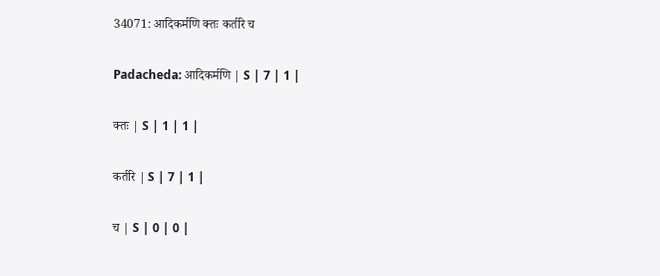34071: आदिकर्मणि क्तः कर्तरि च

Padacheda: आदिकर्मणि | S | 7 | 1 |

क्तः | S | 1 | 1 |

कर्तरि | S | 7 | 1 |

च | S | 0 | 0 |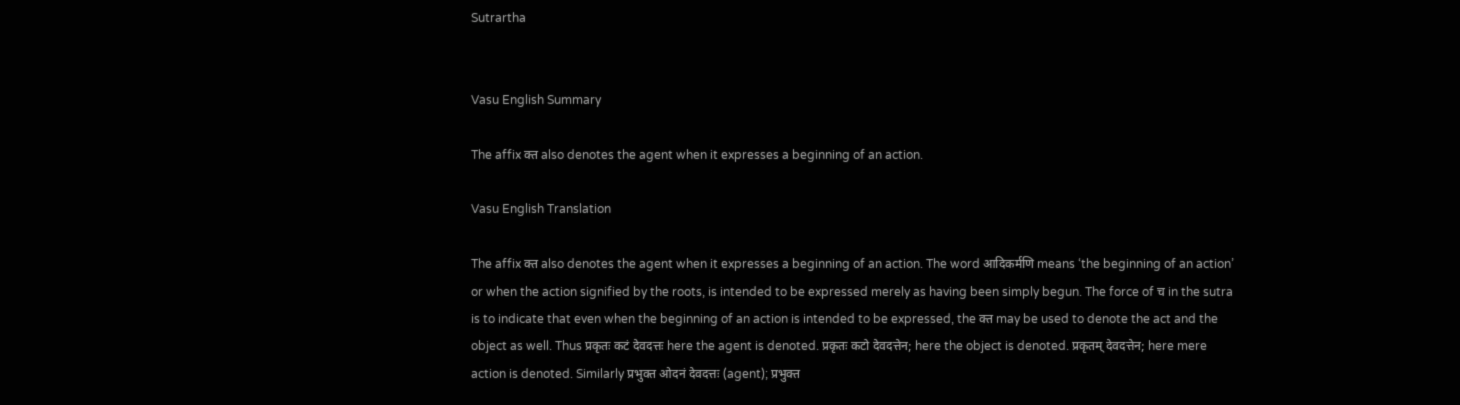Sutrartha


Vasu English Summary

The affix क्त also denotes the agent when it expresses a beginning of an action.

Vasu English Translation

The affix क्त also denotes the agent when it expresses a beginning of an action. The word आदिकर्मणि means ‘the beginning of an action’ or when the action signified by the roots, is intended to be expressed merely as having been simply begun. The force of च in the sutra is to indicate that even when the beginning of an action is intended to be expressed, the क्त may be used to denote the act and the object as well. Thus प्रकृतः कटं देवदत्तः here the agent is denoted. प्रकृतः कटो देवदत्तेन; here the object is denoted. प्रकृतम् देवदत्तेन; here mere action is denoted. Similarly प्रभुक्त ओदनं देवदत्तः (agent); प्रभुक्त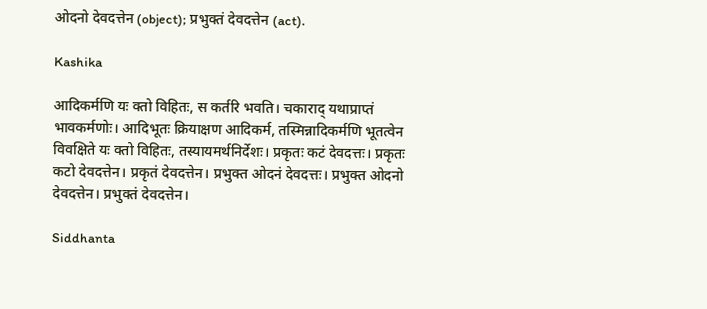ओदनो देवदत्तेन (object); प्रभुक्तं देवदत्तेन (act).

Kashika

आदिकर्मणि यः क्तो विहितः, स कर्तरि भवति। चकाराद् यथाप्राप्तं भावकर्मणोः। आदिभूतः क्रियाक्षण आदिकर्म, तस्मिन्नादिकर्मणि भूतत्वेन विवक्षिते यः क्तो विहितः, तस्यायमर्थनिर्देशः। प्रकृतः कटं देवदत्तः। प्रकृतः कटो देवदत्तेन। प्रकृतं देवदत्तेन। प्रभुक्त ओदनं देवदत्तः। प्रभुक्त ओदनो देवदत्तेन। प्रभुक्तं देवदत्तेन।

Siddhanta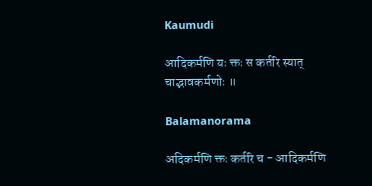Kaumudi

आदिकर्मणि यः क्तः स कर्तरि स्यात् चाद्भावकर्मणोः ॥

Balamanorama

अदिकर्मणि क्तः कर्तरि च - आदिकर्मणि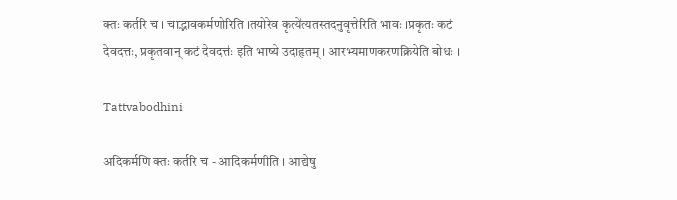क्तः कर्तरि च । चाद्भावकर्मणोरिति ।तयोरेव कृत्ये॑त्यतस्तदनुवृत्तेरिति भावः ।प्रकृतः कटं देवदत्तः, प्रकृतवान् कटं देवदत्तः॑ इति भाष्ये उदाहृतम् । आरभ्यमाणकरणक्रियेति बोधः ।

Tattvabodhini

अदिकर्मणि क्तः कर्तरि च - आदिकर्मणीति । आद्येषु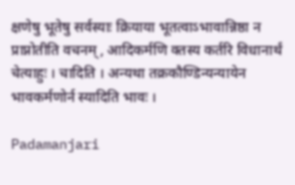क्षणेषु भूतेषु सर्वस्याः क्रियाया भूतत्वाऽभावान्निष्ठा न प्राप्नोतीति वचनम्, आदिकर्मणि क्तस्य कर्तरि विधानार्थं चेत्याहुः । चादिति । अन्यथा तक्रकौण्डिन्यन्यायेन भावकर्मणोर्न स्यादिति भावः ।

Padamanjari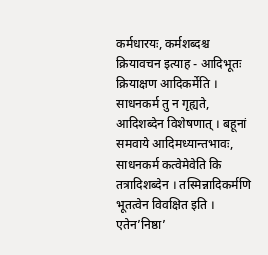कर्मधारयः, कर्मशब्दश्च क्रियावचन इत्याह - आदिभूतः क्रियाक्षण आदिकर्मेति । साधनकर्म तु न गृह्यते, आदिशब्देन विशेषणात् । बहूनां समवाये आदिमध्यान्तभावः, साधनकर्म कत्वेमेवेति कि तत्रादिशब्देन । तस्मिन्नादिकर्मणि भूतत्वेन विवक्षित इति । एतेन’निष्ठा’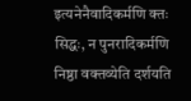इत्यनेनैवादिकर्मणि क्तः सिद्धः, न पुनरादिकर्मणि निष्ठा वक्तव्येति दर्शयति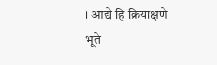। आद्ये हि क्रियाक्षणे भूते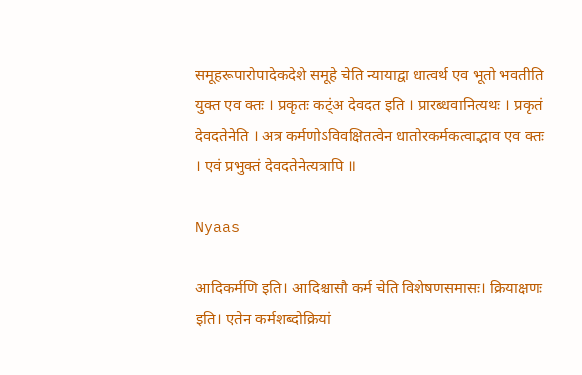समूहरूपारोपादेकदेशे समूहे चेति न्यायाद्वा धात्वर्थ एव भूतो भवतीति युक्त एव क्तः । प्रकृतः कट्ंअ देवदत इति । प्रारब्धवानित्यथः । प्रकृतं देवदतेनेति । अत्र कर्मणोऽविवक्षितत्वेन धातोरकर्मकत्वाद्भाव एव क्तः । एवं प्रभुक्तं देवदतेनेत्यत्रापि ॥

Nyaas

आदिकर्मणि इति। आदिश्चासौ कर्म चेति विशेषणसमासः। क्रियाक्षणः इति। एतेन कर्मशब्दोक्रियां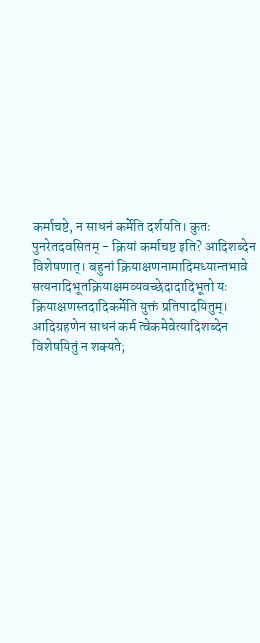कर्माचष्टे, न साधनं कर्मेति दर्शयति। कुतः पुनरेतदवसितम् - क्रियां कर्माचष्ट इति? आदिशब्देन विशेषणात्। बहुनां क्रियाक्षणनामादिमध्यान्तभावे सत्यनादिभूतक्रियाक्षमव्यवच्छेदादादिभूतो यः क्रियाक्षणस्तदादिकर्मेति युक्तं प्रतिपादयितुम्। आदिग्रहणेन साधनं कर्म त्वेकमेवेत्यादिशब्देन विशेषयितुं न शक्यते;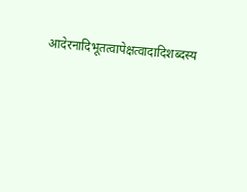आदेरनादिभूतत्वापेक्षत्वादादिशब्दस्य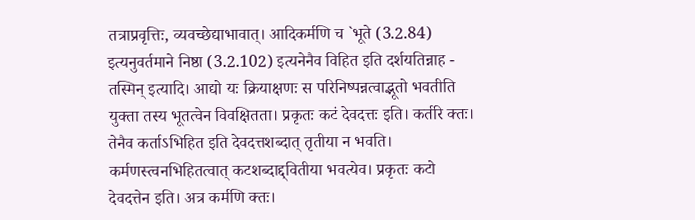तत्राप्रवृत्तिः, व्यवच्छेद्याभावात्। आदिकर्मणि च `भूते (3.2.84) इत्यनुवर्तमाने निष्ठा (3.2.102) इत्यनेनैव विहित इति दर्शयतिन्नाह - तस्मिन् इत्यादि। आद्यो यः क्रियाक्षणः स परिनिष्पन्नत्वाद्भूतो भवतीति युक्ता तस्य भूतत्वेन विवक्षितता। प्रकृतः कटं देवदत्तः इति। कर्तरि क्तः। तेनैव कर्ताऽभिहित इति देवदत्तशब्दात् तृतीया न भवति। कर्मणस्त्वनभिहितत्वात् कटशब्दाद्द्वितीया भवत्येव। प्रकृतः कटो देवदत्तेन इति। अत्र कर्मणि क्तः।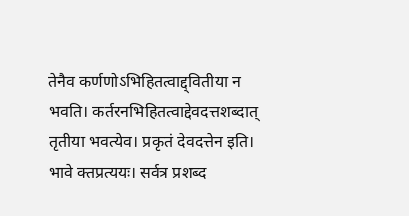तेनैव कर्णणोऽभिहितत्वाद्द्वितीया न भवति। कर्तरनभिहितत्वाद्देवदत्तशब्दात् तृतीया भवत्येव। प्रकृतं देवदत्तेन इति। भावे क्तप्रत्ययः। सर्वत्र प्रशब्द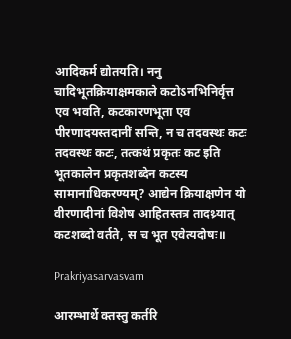आदिकर्म द्योतयति। ननु चादिभूतक्रियाक्षमकाले कटोऽनभिनिर्वृत्त एव भवति, कटकारणभूता एव पीरणादयस्तदानीं सन्ति, न च तदवस्थः कटः तदवस्थः कटः, तत्कथं प्रकृतः कट इति भूतकालेन प्रकृतशब्देन कटस्य सामानाधिकरण्यम्? आद्येन क्रियाक्षणेन यो वीरणादीनां विशेष आहितस्तत्र तादथ्र्यात् कटशब्दो वर्तते, स च भूत एवेत्यदोषः॥

Prakriyasarvasvam

आरम्भार्थे क्तस्तु कर्तरि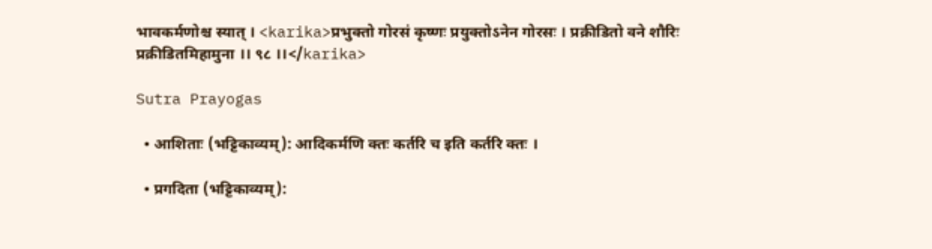भावकर्मणोश्च स्यात् । <karika>प्रभुक्तो गोरसं कृष्णः प्रयुक्तोऽनेन गोरसः । प्रक्रीडितो वने शौरिः प्रक्रीडितमिहामुना ।। ९८ ।।</karika>

Sutra Prayogas

  • आशिताः (भट्टिकाव्यम्): आदिकर्मणि क्तः कर्तरि च इति कर्तरि क्तः ।

  • प्रगदिता (भट्टिकाव्यम्):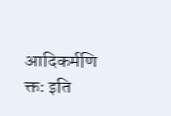आदिकर्मणि क्तः इति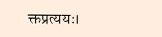क्तप्रत्ययः।